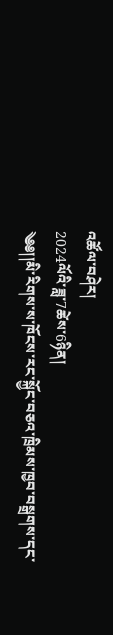འཚོལ་བཤེར།
2024ལོའི་ཟླ་7ཚེས་6ཉིན།
༄༅།།མི་རིགས་ས་ཁོངས་རང་སྐྱོང་བཅའ་ཁྲིམས་ཁྱབ་བསྒྲགས་དང་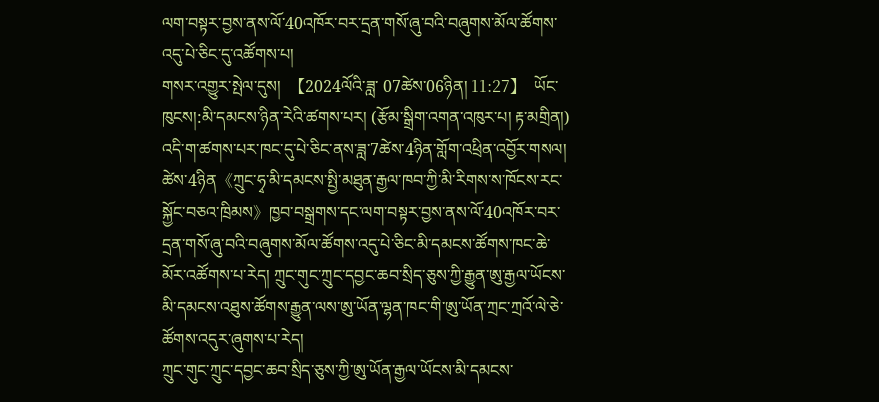ལག་བསྟར་བྱས་ནས་ལོ་40འཁོར་བར་དྲན་གསོ་ཞུ་བའི་བཞུགས་མོལ་ཚོགས་འདུ་པེ་ཅིང་དུ་འཚོགས་པ།
གསར་འགྱུར་སྤེལ་དུས།  【2024ལོའི་ཟླ་ 07ཚེས་06ཉིན། 11:27】  ཡོང་ཁུངས།:མི་དམངས་ཉིན་རེའི་ཚགས་པར། (རྩོམ་སྒྲིག་འགན་འཁུར་པ། རྟ་མགྲིན།)
འདི་ག་ཚགས་པར་ཁང་དུ་པེ་ཅིང་ནས་ཟླ་7ཚེས་4ཉིན་གློག་འཕྲིན་འབྱོར་གསལ། ཚེས་4ཉིན《ཀྲུང་ཧྭ་མི་དམངས་སྤྱི་མཐུན་རྒྱལ་ཁབ་ཀྱི་མི་རིགས་ས་ཁོངས་རང་སྐྱོང་བཅའ་ཁྲིམས》ཁྱབ་བསྒྲགས་དང་ལག་བསྟར་བྱས་ནས་ལོ་40འཁོར་བར་དྲན་གསོ་ཞུ་བའི་བཞུགས་མོལ་ཚོགས་འདུ་པེ་ཅིང་མི་དམངས་ཚོགས་ཁང་ཆེ་མོར་འཚོགས་པ་རེད། ཀྲུང་གུང་ཀྲུང་དབྱང་ཆབ་སྲིད་ཅུས་ཀྱི་རྒྱུན་ཨུ་རྒྱལ་ཡོངས་མི་དམངས་འཐུས་ཚོགས་རྒྱུན་ལས་ཨུ་ཡོན་ལྷན་ཁང་གི་ཨུ་ཡོན་ཀྲང་ཀྲའོ་ལེ་ཅེ་ཚོགས་འདུར་ཞུགས་པ་རེད།
ཀྲུང་གུང་ཀྲུང་དབྱང་ཆབ་སྲིད་ཅུས་ཀྱི་ཨུ་ཡོན་རྒྱལ་ཡོངས་མི་དམངས་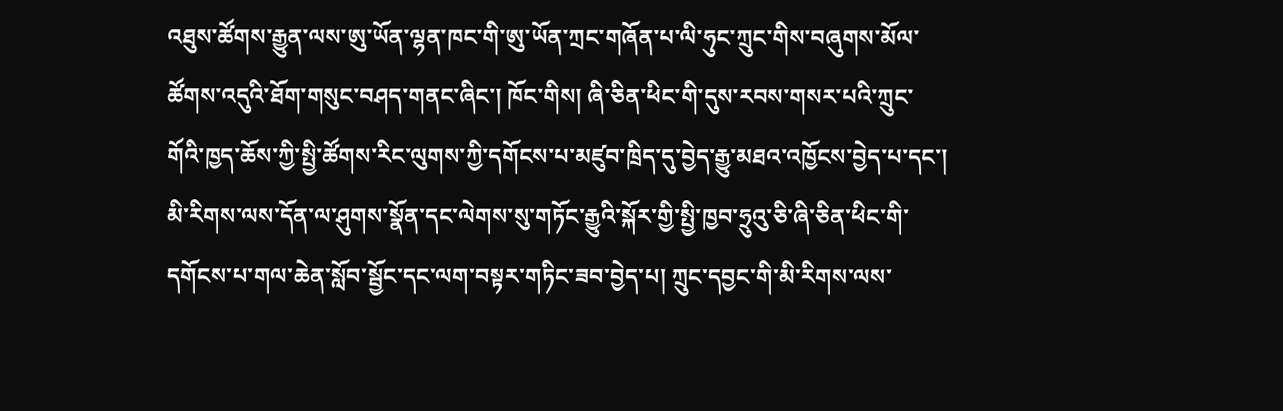འཐུས་ཚོགས་རྒྱུན་ལས་ཨུ་ཡོན་ལྷན་ཁང་གི་ཨུ་ཡོན་ཀྲང་གཞོན་པ་ལི་ཧུང་ཀྲུང་གིས་བཞུགས་མོལ་ཚོགས་འདུའི་ཐོག་གསུང་བཤད་གནང་ཞིང་། ཁོང་གིས། ཞི་ཅིན་ཕིང་གི་དུས་རབས་གསར་པའི་ཀྲུང་གོའི་ཁྱད་ཆོས་ཀྱི་སྤྱི་ཚོགས་རིང་ལུགས་ཀྱི་དགོངས་པ་མཛུབ་ཁྲིད་དུ་བྱེད་རྒྱུ་མཐའ་འཁྱོངས་བྱེད་པ་དང་། མི་རིགས་ལས་དོན་ལ་ཤུགས་སྣོན་དང་ལེགས་སུ་གཏོང་རྒྱུའི་སྐོར་གྱི་སྤྱི་ཁྱབ་ཧྲུའུ་ཅི་ཞི་ཅིན་ཕིང་གི་དགོངས་པ་གལ་ཆེན་སློབ་སྦྱོང་དང་ལག་བསྟར་གཏིང་ཟབ་བྱེད་པ། ཀྲུང་དབྱང་གི་མི་རིགས་ལས་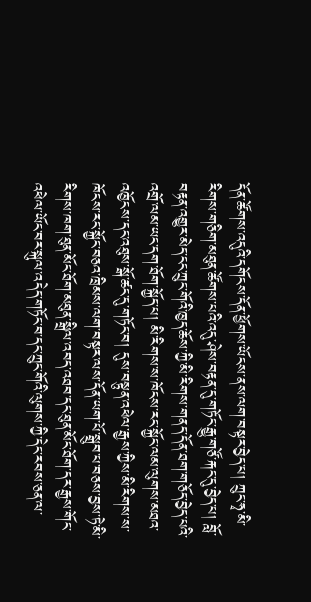དོན་ཚོགས་འདུའི་དགོངས་དོན་ཕྱོགས་ཡོངས་ནས་ལག་བསྟར་བྱེད་པ། ཀྲུང་ཧྭ་མི་རིགས་གཅིག་མཐུན་ཚོགས་པའི་འདུ་ཤེས་བརྟན་དུ་གཏོང་རྒྱུ་གཙོ་རྐང་དུ་བྱེད་པ། བློ་བརྟན་འགྱུར་མེད་ངང་ཀྲུང་གོའི་ཁྱད་ཆོས་ཀྱི་མི་རིགས་གནད་དོན་ཐག་གཅོད་བྱེད་པའི་འགྲོ་ལམ་ཡང་དག་ཐོག་སྐྱོད་པ། མི་རིགས་ས་ཁོངས་རང་སྐྱོང་ལམ་ལུགས་མཐའ་འཁྱོངས་དང་འཐུས་སྒོ་ཚང་དུ་གཏོང་བ། དུས་བསྟུན་འཕེལ་རྒྱས་ཀྱིས་མི་རིགས་ས་ཁོངས་རང་སྐྱོང་བཅའ་ཁྲིམས་ལག་བསྟར་ལས་དོན་ཡག་པོ་སྒྲུབ་པ་བཅས་བྱས་ཏེ་མི་རིགས་ཁག་ཐུན་མོང་ཐོག་མཐུན་སྒྲིལ་འབད་འཐབ་དང་ཐུན་མོང་ཐོག་དར་རྒྱས་གོང་འཕེལ་ཡོང་བར་སྐུལ་འདེད་གཏོང་བ་དང་ཀྲུང་གོའི་ལུགས་ཀྱི་དེང་རབས་ཅན་ལ་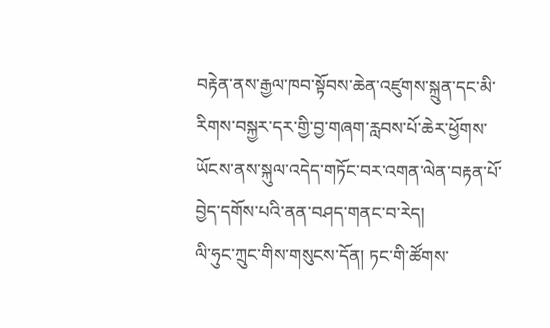བརྟེན་ནས་རྒྱལ་ཁབ་སྟོབས་ཆེན་འཛུགས་སྐྲུན་དང་མི་རིགས་བསྐྱར་དར་གྱི་བྱ་གཞག་རླབས་པོ་ཆེར་ཕྱོགས་ཡོངས་ནས་སྐུལ་འདེད་གཏོང་བར་འགན་ལེན་བརྟན་པོ་བྱེད་དགོས་པའི་ནན་བཤད་གནང་བ་རེད།
ལི་ཧུང་ཀྲུང་གིས་གསུངས་དོན། ཏང་གི་ཚོགས་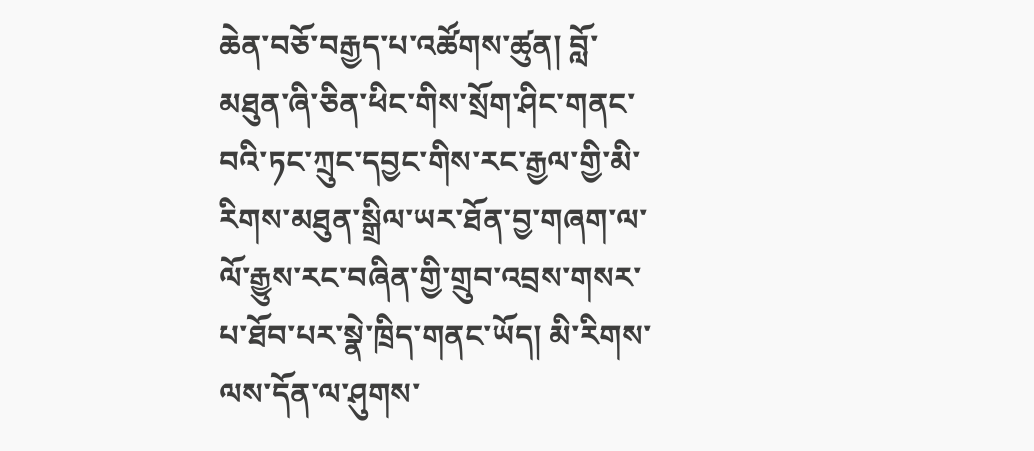ཆེན་བཅོ་བརྒྱད་པ་འཚོགས་ཚུན། བློ་མཐུན་ཞི་ཅིན་ཕིང་གིས་སྲོག་ཤིང་གནང་བའི་ཏང་ཀྲུང་དབྱང་གིས་རང་རྒྱལ་གྱི་མི་རིགས་མཐུན་སྒྲིལ་ཡར་ཐོན་བྱ་གཞག་ལ་ལོ་རྒྱུས་རང་བཞིན་གྱི་གྲུབ་འབྲས་གསར་པ་ཐོབ་པར་སྣེ་ཁྲིད་གནང་ཡོད། མི་རིགས་ལས་དོན་ལ་ཤུགས་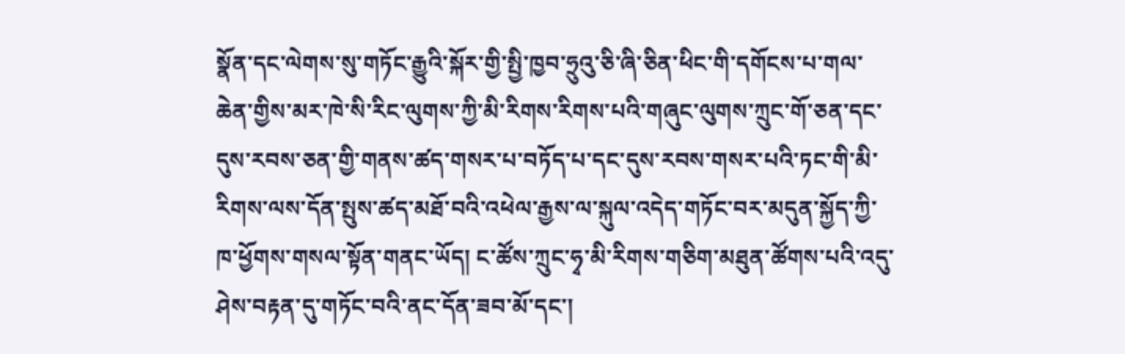སྣོན་དང་ལེགས་སུ་གཏོང་རྒྱུའི་སྐོར་གྱི་སྤྱི་ཁྱབ་ཧྲུའུ་ཅི་ཞི་ཅིན་ཕིང་གི་དགོངས་པ་གལ་ཆེན་གྱིས་མར་ཁེ་སི་རིང་ལུགས་ཀྱི་མི་རིགས་རིགས་པའི་གཞུང་ལུགས་ཀྲུང་གོ་ཅན་དང་དུས་རབས་ཅན་གྱི་གནས་ཚད་གསར་པ་བཏོད་པ་དང་དུས་རབས་གསར་པའི་ཏང་གི་མི་རིགས་ལས་དོན་སྤུས་ཚད་མཐོ་བའི་འཕེལ་རྒྱས་ལ་སྐུལ་འདེད་གཏོང་བར་མདུན་སྐྱོད་ཀྱི་ཁ་ཕྱོགས་གསལ་སྟོན་གནང་ཡོད། ང་ཚོས་ཀྲུང་ཧྭ་མི་རིགས་གཅིག་མཐུན་ཚོགས་པའི་འདུ་ཤེས་བརྟན་དུ་གཏོང་བའི་ནང་དོན་ཟབ་མོ་དང་།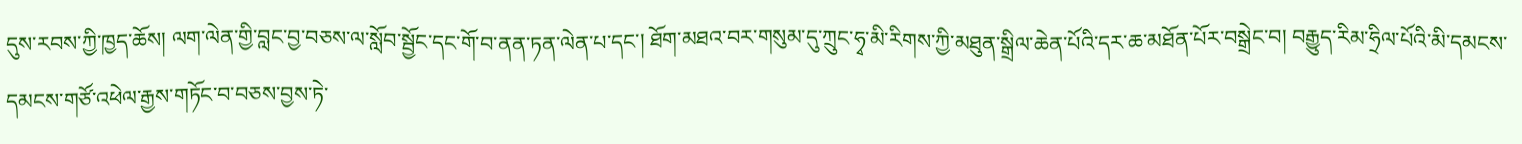དུས་རབས་ཀྱི་ཁྱད་ཆོས། ལག་ལེན་གྱི་བླང་བྱ་བཅས་ལ་སློབ་སྦྱོང་དང་གོ་བ་ནན་ཏན་ལེན་པ་དང་། ཐོག་མཐའ་བར་གསུམ་དུ་ཀྲུང་ཧྭ་མི་རིགས་ཀྱི་མཐུན་སྒྲིལ་ཆེན་པོའི་དར་ཆ་མཐོན་པོར་བསྒྲེང་བ། བརྒྱུད་རིམ་ཧྲིལ་པོའི་མི་དམངས་དམངས་གཙོ་འཕེལ་རྒྱས་གཏོང་བ་བཅས་བྱས་ཏེ་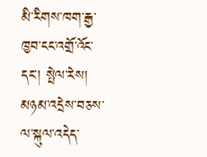མི་རིགས་ཁག་རྒྱ་ཁྱབ་ངང་འགྲོ་འོང་དང་། སྤེལ་རེས། མཉམ་འདྲེས་བཅས་ལ་སྐུལ་འདེད་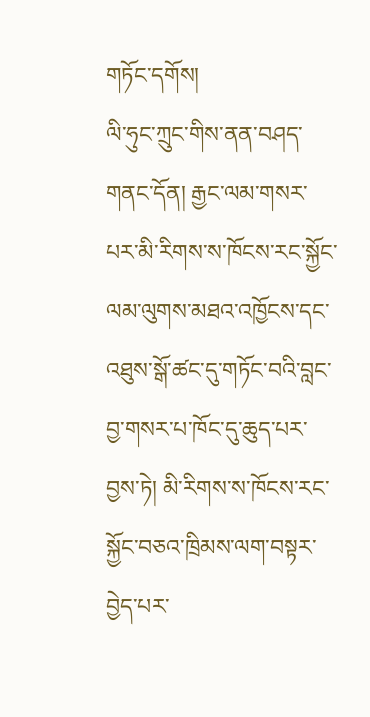གཏོང་དགོས།
ལི་ཧུང་ཀྲུང་གིས་ནན་བཤད་གནང་དོན། རྒྱང་ལམ་གསར་པར་མི་རིགས་ས་ཁོངས་རང་སྐྱོང་ལམ་ལུགས་མཐའ་འཁྱོངས་དང་འཐུས་སྒོ་ཚང་དུ་གཏོང་བའི་བླང་བྱ་གསར་པ་ཁོང་དུ་ཆུད་པར་བྱས་ཏེ། མི་རིགས་ས་ཁོངས་རང་སྐྱོང་བཅའ་ཁྲིམས་ལག་བསྟར་བྱེད་པར་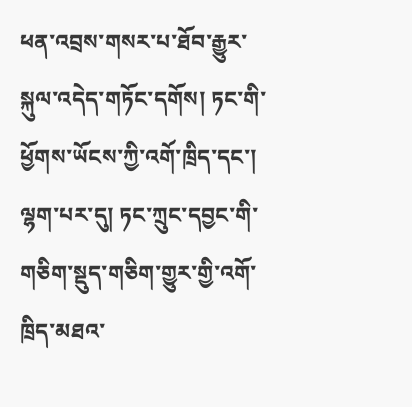ཕན་འབྲས་གསར་པ་ཐོབ་རྒྱུར་སྐུལ་འདེད་གཏོང་དགོས། ཏང་གི་ཕྱོགས་ཡོངས་ཀྱི་འགོ་ཁྲིད་དང་། ལྷག་པར་དུ། ཏང་ཀྲུང་དབྱང་གི་གཅིག་སྡུད་གཅིག་གྱུར་གྱི་འགོ་ཁྲིད་མཐའ་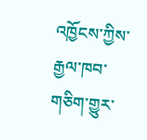འཁྱོངས་ཀྱིས་རྒྱལ་ཁབ་གཅིག་གྱུར་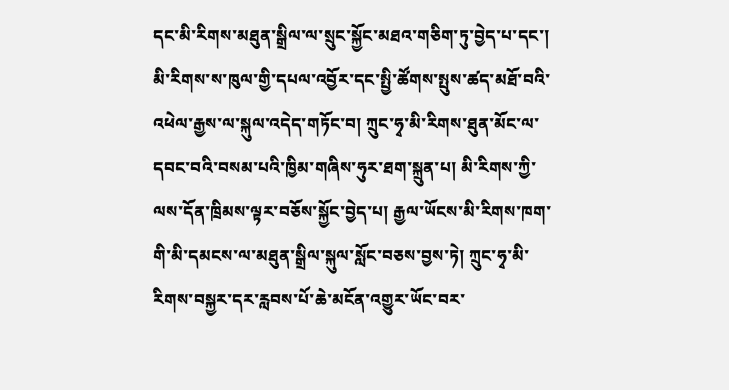དང་མི་རིགས་མཐུན་སྒྲིལ་ལ་སྲུང་སྐྱོང་མཐའ་གཅིག་ཏུ་བྱེད་པ་དང་། མི་རིགས་ས་ཁུལ་གྱི་དཔལ་འབྱོར་དང་སྤྱི་ཚོགས་སྤུས་ཚད་མཐོ་བའི་འཕེལ་རྒྱས་ལ་སྐུལ་འདེད་གཏོང་བ། ཀྲུང་ཧྭ་མི་རིགས་ཐུན་མོང་ལ་དབང་བའི་བསམ་པའི་ཁྱིམ་གཞིས་ཧུར་ཐག་སྐྲུན་པ། མི་རིགས་ཀྱི་ལས་དོན་ཁྲིམས་ལྟར་བཅོས་སྐྱོང་བྱེད་པ། རྒྱལ་ཡོངས་མི་རིགས་ཁག་གི་མི་དམངས་ལ་མཐུན་སྒྲིལ་སྐུལ་སློང་བཅས་བྱས་ཏེ། ཀྲུང་ཧྭ་མི་རིགས་བསྐྱར་དར་རླབས་པོ་ཆེ་མངོན་འགྱུར་ཡོང་བར་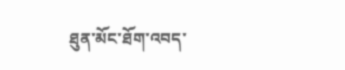ཐུན་མོང་ཐོག་འབད་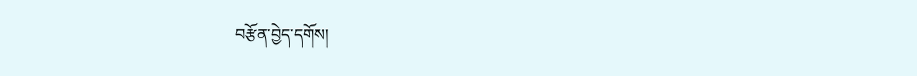བརྩོན་བྱེད་དགོས།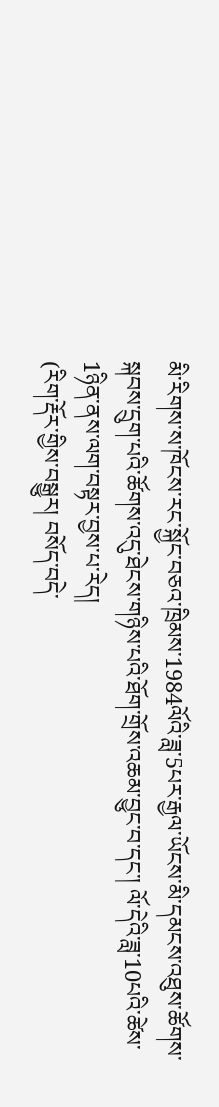མི་རིགས་ས་ཁོངས་རང་སྐྱོང་བཅའ་ཁྲིམས་1984ལོའི་ཟླ་5པར་རྒྱལ་ཡོངས་མི་དམངས་འཐུས་ཚོགས་སྐབས་དྲུག་པའི་ཚོགས་འདུ་ཐེངས་གཉིས་པའི་ཐོག་གྲོས་འཆམ་བྱུང་བ་དང་། ལོ་དེའི་ཟླ་10པའི་ཚེས་1ཉིན་ནས་ལག་བསྟར་བྱས་པ་རེད།
(རིག་རྡོར་གྱིས་བསྒྱུར། བསོད་བདེ་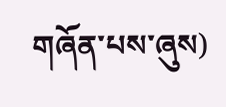གཞོན་པས་ཞུས)